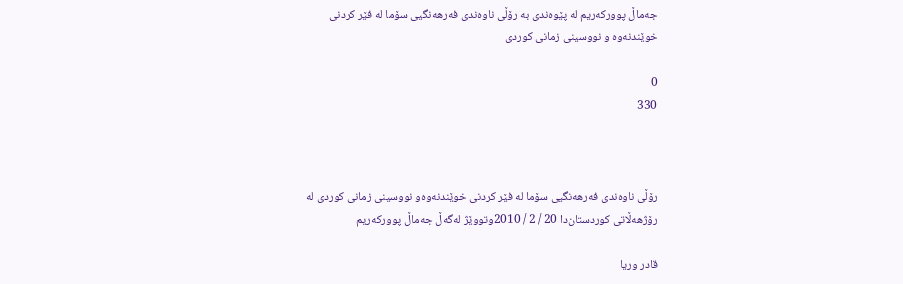جەماڵ پوورکەریم لە پێوەندی بە رۆڵی‌ ناوه‌ندی‌ فه‌رهه‌نگیی‌ سۆما له‌ فێر كردنی‌ خوێندنه‌وه‌ و نووسینی‌ زمانی‌ كوردی‌

0
330



رۆڵی‌ ناوه‌ندی‌ فه‌رهه‌نگیی‌ سۆما له‌ فێر كردنی‌ خوێندنه‌وه‌و نووسینی‌ زمانی‌ كوردی‌ له‌ رۆژهه‌ڵاتی‌ كوردستان‌دا 20 / 2 / 2010وتووێژ له‌گه‌ڵ جه‌ماڵ پوورکه‌ریم

قادر وریا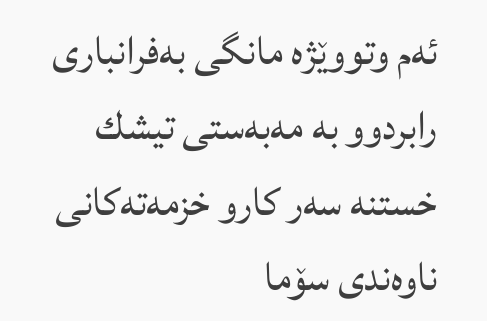ئه‌م وتووێژه‌ مانگی‌ به‌فرانباری‌ رابردوو به‌ مه‌به‌ستی‌ تیشك خستنه‌ سه‌ر كارو خزمه‌ته‌كانی‌ ناوه‌ندی‌ سۆما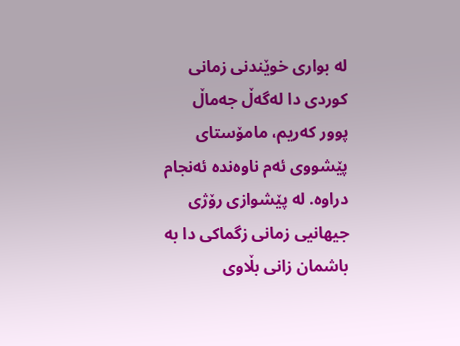له‌ بواری‌ خوێندنی‌ زمانی‌ كوردی‌ دا له‌گه‌ڵ جه‌ماڵ پوور كه‌ریم، مامۆستای‌ پێشووی‌ ئه‌م ناوه‌نده‌ ئه‌نجام دراوه‌. له‌ پێشوازی‌ رۆژی‌ جیهانیی‌ زمانی‌ زگماكی‌ دا به‌ باشمان زانی‌ بڵاوی‌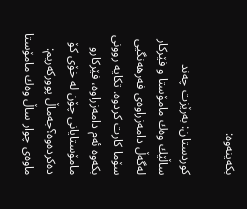بكه‌ینه‌وه‌:

كوردستان: به‌رێزت چه‌ند ساڵێك وه‌ك مامۆستا و فێركار له‌گه‌ڵ دامه‌زراوه‌ی‌ فه‌رهه‌نگیی‌ سۆما كارت كردوه‌. تكایه‌ روونی‌ بكه‌وه‌ ئه‌م دامه‌زراوه‌، فێركارو مامۆستایانی‌ چۆن له‌ خۆی‌ كۆ ده‌كرده‌وه‌؟جه‌ماڵ پووركه‌ریم: ماوه‌ی‌ چوار ساڵ وه‌ك مامۆستا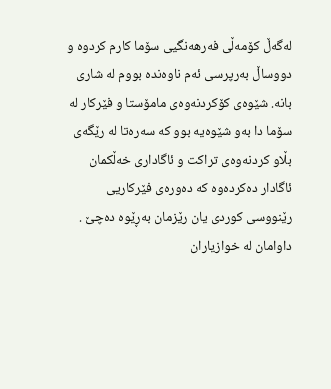له‌گه‌ڵ كۆمه‌ڵی‌ فه‌رهه‌نگیی‌ سۆما كارم كردوه‌ و دووساڵ به‌رپرسی‌ ئه‌م ناوه‌نده‌ بووم له‌ شاری‌ بانه‌. شێوه‌ی‌ كۆكردنه‌وه‌ی‌ مامۆستا و فێركار له‌ سۆما دا به‌و شێوه‌یه‌ بوو كه‌ سه‌ره‌تا له‌ رێگه‌ی‌ بڵاو كردنه‌وه‌ی‌ تراكت و ئاگاداری‌ خه‌ڵكمان ئاگادار ده‌كرده‌وه‌ كه‌ ده‌وره‌ی‌ فێركاریی‌ رێنووسی‌ كوردی‌ یان رێزمان به‌ڕێوه‌ ده‌چێ‌ . داوامان له‌ خوازیاران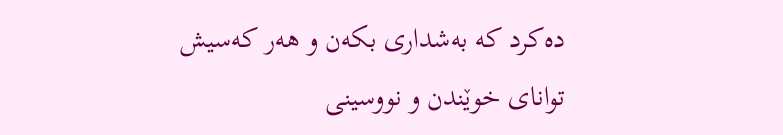ده‌كرد كه‌ به‌شداری‌ بكه‌ن و هه‌ر كه‌سیش توانای‌ خوێندن و نووسینی‌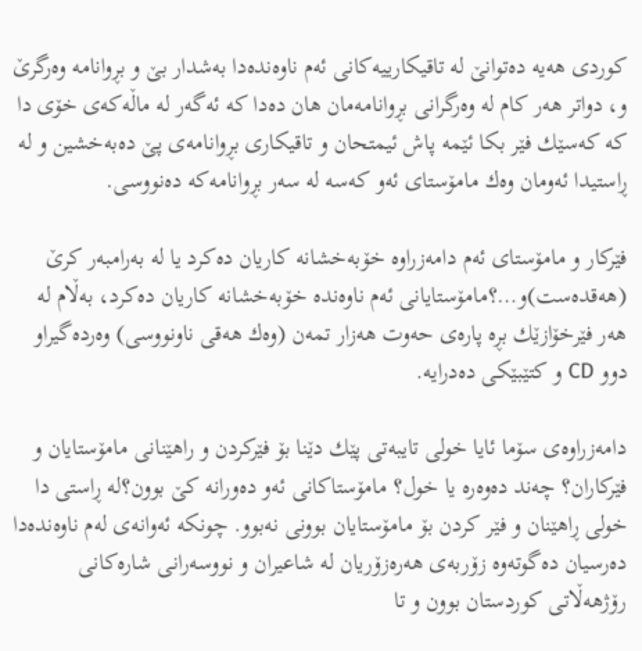كوردی‌ هه‌یه‌ ده‌توانێ‌ له‌ تاقیكارییه‌كانی‌ ئه‌م ناوه‌نده‌دا به‌شدار بێ‌ و بڕوانامه‌ وه‌رگرێ‌ و، دواتر هه‌ر كام له‌ وه‌رگرانی‌ بڕوانامه‌مان هان ده‌دا كه‌ ئه‌گه‌ر له‌ ماڵه‌كه‌ی‌ خۆی‌ دا كه‌ كه‌سێك فێر بكا ئێمه‌ پاش ئیمتحان و تاقیكاری‌ بڕوانامه‌ی‌ پێ‌ ده‌به‌خشین و له‌ ڕاستیدا ئه‌ومان وه‌ك مامۆستای‌ ئه‌و كه‌سه‌ له‌ سه‌ر بڕوانامه‌كه‌ ده‌نووسی‌.

فێركار و مامۆستای‌ ئه‌م دامه‌زراوه‌ خۆبه‌خشانه‌ كاریان ده‌كرد یا له‌ به‌رامبه‌ر كرێ‌ (هه‌قده‌ست)و…؟مامۆستایانی‌ ئه‌م ناوه‌نده‌ خۆبه‌خشانه‌ كاریان ده‌كرد، به‌ڵام له‌ هه‌ر فێرخۆازێك بڕه‌ پاره‌ی‌ حه‌وت هه‌زار تمه‌ن (وه‌ك هه‌قی‌ ناونووسی‌) وه‌رده‌گیراو دوو CD و كتێبێكی‌ ده‌درایه‌.

دامه‌زراوه‌ی‌ سۆما ئایا خولی‌ تایبه‌تی‌ پێك دێنا بۆ فێركردن و راهێنانی‌ مامۆستایان و فێركاران؟ چه‌ند ده‌وه‌ره‌ یا خول؟ مامۆستاكانی‌ ئه‌و ده‌ورانه‌ كێ‌ بوون؟له‌ ڕاستی‌ دا خولی‌ ڕاهێنان و فێر كردن بۆ مامۆستایان بوونی‌ نه‌بوو. چونكه‌ ئه‌وانه‌ی‌ له‌م ناوه‌نده‌دا ده‌رسیان ده‌گوته‌وه‌ زۆربه‌ی‌ هه‌ره‌زۆریان له‌ شاعیران و نووسه‌رانی‌ شاره‌كانی‌ رۆژهه‌ڵاتی‌ كوردستان بوون و تا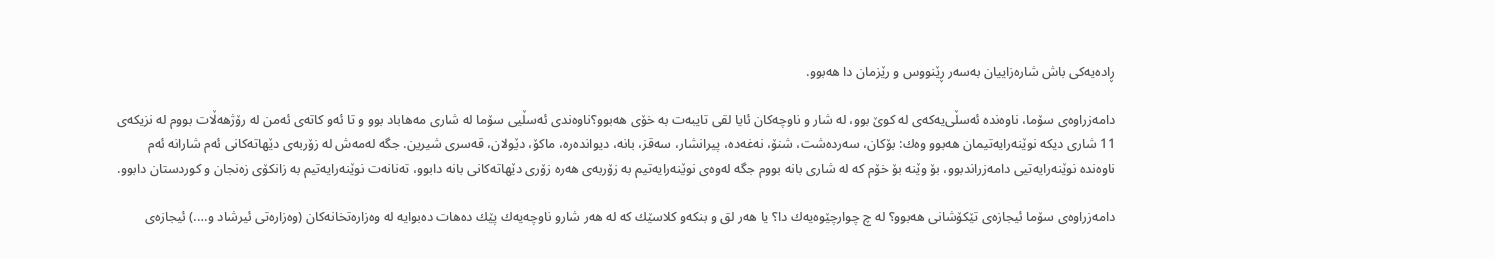ڕاده‌یه‌كی‌ باش شاره‌زاییان به‌سه‌ر ڕێنووس و رێزمان دا هه‌بوو.

دامه‌زراوه‌ی‌ سۆما، ناوه‌نده‌ ئه‌سڵی‌یه‌كه‌ی‌ له‌ كوێ‌ بوو، له‌ شار و ناوچه‌كان ئایا لقی‌ تایبه‌ت به‌ خۆی‌ هه‌بوو؟ناوه‌ندی‌ ئه‌سڵیی‌ سۆما له‌ شاری‌ مه‌هاباد بوو و تا ئه‌و كاته‌ی‌ ئه‌من له‌ رۆژهه‌ڵات بووم له‌ نزیكه‌ی‌ 11 شاری‌ دیكه‌ نوێنه‌رایه‌تیمان هه‌بوو وه‌ك: بۆكان، سه‌رده‌شت، شنۆ، نه‌غه‌ده‌، پیرانشار، سه‌قز، بانه‌، دیوانده‌ره‌، ماكۆ، دێولان، قه‌سری‌ شیرین. جگه‌ له‌مه‌ش له‌ زۆربه‌ی‌ دێهاته‌كانی‌ ئه‌م شارانه‌ ئه‌م ناوه‌نده‌ نوێنه‌رایه‌تیی‌ دامه‌زراندبوو، بۆ وێنه‌ بۆ خۆم كه‌ له‌ شاری‌ بانه‌ بووم جگه‌ له‌وه‌ی‌ نوێنه‌رایه‌تیم به‌ زۆربه‌ی‌ هه‌ره‌ زۆری‌ دێهاته‌كانی‌ بانه‌ دابوو، ته‌نانه‌ت نوێنه‌رایه‌تیم به‌ زانكۆی‌ زه‌نجان و كوردستان دابوو.

دامه‌زراوه‌ی‌ سۆما ئیجازه‌ی‌ تێكۆشانی‌ هه‌بوو؟ له‌ چ چوارچێوه‌یه‌ك دا؟ یا هه‌ر لق و بنكه‌و كلاسێك كه‌ له‌ هه‌ر شارو ناوچه‌یه‌ك پێك ده‌هات ده‌بوایه‌ له‌ وه‌زاره‌تخانه‌كان (وه‌زاره‌تی‌ ئیرشاد و….) ئیجازه‌ی‌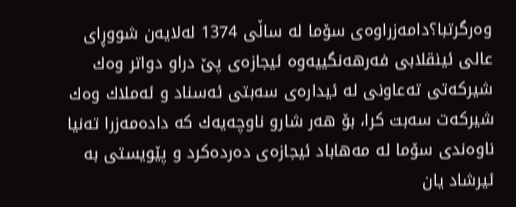وه‌رگرتبا؟دامه‌زراوه‌ی‌ سۆما له‌ ساڵی‌ 1374 له‌لایه‌ن شووڕای‌ عالی‌ ئینقلابی‌ فه‌رهه‌نگییه‌وه‌ ئیجازه‌ی‌ پێ‌ دراو دواتر وه‌ك شیركه‌تی‌ ته‌عاونی‌ له‌ ئیداره‌ی‌ سه‌بتی‌ ئه‌سناد و ئه‌ملاك وه‌ك شیركه‌ت سه‌بت كرا، بۆ هه‌ر شارو ناوچه‌یه‌ك كه‌ داده‌مه‌زرا ته‌نیا ناوه‌ندی‌ سۆما له‌ مه‌هاباد ئیجازه‌ی‌ ده‌رده‌كرد و پێویستی‌ به‌ ئیرشاد یان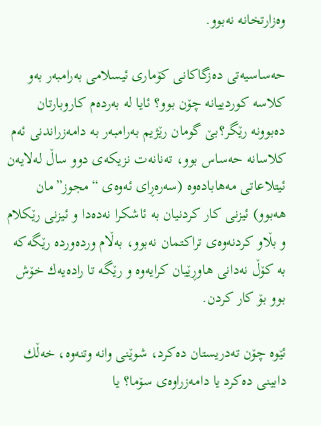وه‌زارتخانه‌ نه‌بوو.

حه‌ساسیه‌تی‌ ده‌زگاكانی‌ كۆماری‌ ئیسلامی‌ به‌رامبه‌ر به‌و كلاسه‌ كوردییانه‌ چۆن بوو؟ ئایا له‌ به‌رده‌م كاروبارتان ده‌بوونه‌ رێگر؟بێ‌ گومان رێژیم به‌رامبه‌ر به‌ دامه‌زراندنی‌ ئه‌م كلاسانه‌ حه‌ساس بوو، ته‌نانه‌ت نزیكه‌ی‌ دوو ساڵ له‌لایه‌ن ئیتلاعاتی‌ مه‌هاباده‌وه‌ (سه‌ره‌ڕای‌ ئه‌وه‌ی‌ “مجوز”مان هه‌بوو) ئیزنی‌ كار كردنیان به‌ ئاشكرا نه‌ده‌دا و ئیزنی‌ رێكلام و بڵاو كردنه‌وه‌ی‌ تراكتمان نه‌بوو، به‌ڵام ورده‌ورده‌ رێگه‌كه‌ به‌ كۆڵ نه‌دانی‌ هاوڕێیان كرایه‌وه‌ و رێگه‌ تا راده‌یه‌ك خۆش بوو بۆ كار كردن.

ئێوه‌ چۆن ته‌دریستان ده‌كرد، شوێنی‌ وانه‌ وتنه‌وه‌، خه‌ڵك دابینی‌ ده‌كرد یا دامه‌زراوه‌ی‌ سۆما؟ یا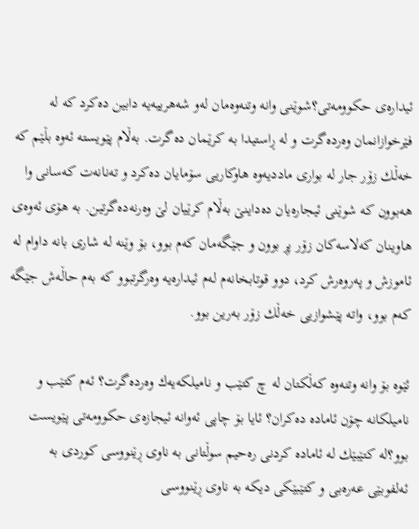ئیداره‌ی‌ حكوومه‌تی‌؟شوێنی‌ وانه‌ وتنه‌وه‌مان له‌و شه‌هرییه‌یه‌ دابین ده‌كرد كه‌ له‌ فێرخوازانمان وه‌رده‌گرت و له‌ ڕاستیدا به‌ كرێمان ده‌گرت. به‌ڵام پێویسته‌ ئه‌وه‌ بڵێم كه‌ خه‌ڵك زۆر جار له‌ بواری‌ ماددیه‌وه‌ هاوكاریی‌ سۆمایان ده‌كرد و ته‌نانه‌ت كه‌سانی‌ وا هه‌بوون كه‌ شوێنی‌ ئیجاره‌یان ده‌داینێ‌ به‌ڵام كرێیان لێ‌ وه‌رنه‌ده‌گرتین. به‌ هۆی‌ ئه‌وه‌ی‌ هاوینان كه‌لاسه‌كان زۆر پڕ بوون و جێگه‌مان كه‌م بوو، بۆ وێنه‌ له‌ شاری‌ بانه‌ داوام له‌ ئاموزش و په‌روه‌رش كرد، دوو قوتابخانه‌م له‌م ئیداره‌یه‌ وه‌رگرتبوو كه‌ به‌م حاڵه‌ش جێگه‌ كه‌م بوو، واته‌ پێشوازیی‌ خه‌ڵك زۆر به‌رین بوو.

ئێوه‌ بۆ وانه‌ وتنه‌وه‌ كه‌ڵكتان له‌ چ كتێب و نامیلكه‌یه‌ك وه‌رده‌گرت؟ ئه‌م كتێب و نامیلكانه‌ چۆن ئاماده‌ ده‌كران؟ ئایا بۆ چاپی‌ ئه‌وانه‌ ئیجازه‌ی‌ حكوومه‌تی‌ پێویست بوو؟له‌ كتێبێك له‌ ئاماده‌ كردنی‌ ره‌حیم سوڵتانی‌ به‌ ناوی‌ ڕێنووسی‌ كوردی‌ به‌ ئه‌لفوبێی‌ عه‌ره‌بی‌ و كتێبێكی‌ دیكه‌ به‌ ناوی‌ ڕێنووسی‌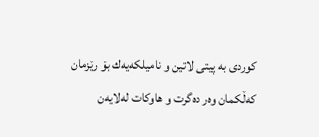كوردی‌ به‌ پیتی‌ لاتین و نامیلكه‌یه‌ك بۆ رێزمان كه‌ڵكمان وه‌ر ده‌گرت و هاوكات له‌لایه‌ن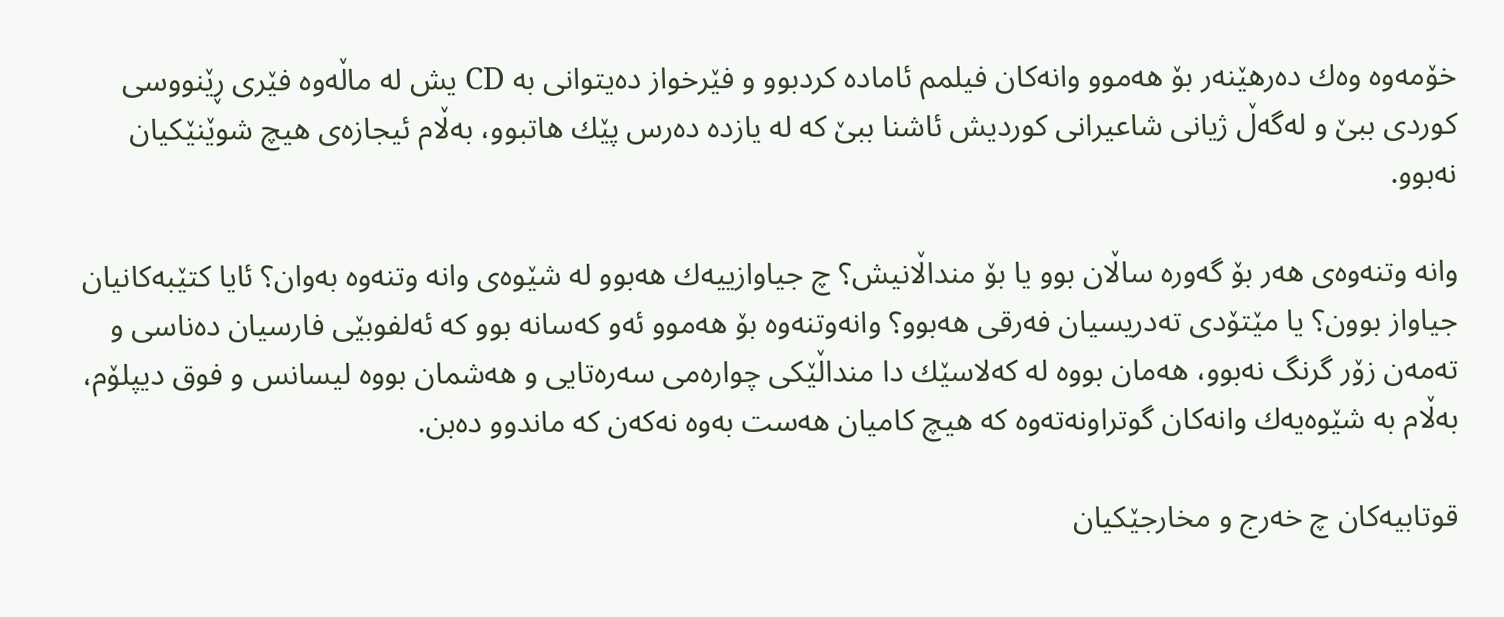خۆمه‌وه‌ وه‌ك ده‌رهێنه‌ر بۆ هه‌موو وانه‌كان فیلمم ئاماده‌ كردبوو و فێرخواز ده‌یتوانی‌ به‌ CD یش له‌ ماڵه‌وه‌ فێری‌ ڕێنووسی‌ كوردی‌ ببێ و له‌گه‌ڵ ژیانی‌ شاعیرانی‌ كوردیش ئاشنا ببێ‌ كه‌ له‌ یازده‌ ده‌رس پێك هاتبوو، به‌ڵام ئیجازه‌ی‌ هیچ شوێنێكیان نه‌بوو.

وانه‌ وتنه‌وه‌ی‌ هه‌ر بۆ گه‌وره‌ ساڵان بوو یا بۆ منداڵانیش؟ چ جیاوازییه‌ك هه‌بوو له‌ شێوه‌ی‌ وانه‌ وتنه‌وه‌ به‌وان؟ ئایا كتێبه‌كانیان جیاواز بوون؟ یا مێتۆدی‌ ته‌دریسیان فه‌رقی‌ هه‌بوو؟ وانه‌وتنه‌وه‌ بۆ هه‌موو ئه‌و كه‌سانه‌ بوو كه‌ ئه‌لفوبێی‌ فارسیان ده‌ناسی‌ و ته‌مه‌ن زۆر گرنگ نه‌بوو، هه‌مان بووه‌ له‌ كه‌لاسێك دا منداڵێكی‌ چواره‌می‌ سه‌ره‌تایی‌ و هه‌شمان بووه‌ لیسانس و فوق دیپلۆم، به‌ڵام به‌ شێوه‌یه‌ك وانه‌كان گوتراونه‌ته‌وه‌ كه‌ هیچ كامیان هه‌ست به‌وه‌ نه‌كه‌ن كه‌ ماندوو ده‌بن.

قوتابیه‌كان چ خه‌رج و مخارجێكیان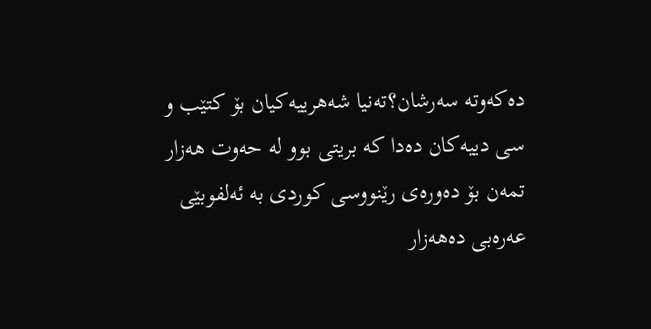ده‌كه‌وته‌ سه‌رشان؟ته‌نیا شه‌هرییه‌كیان بۆ كتێب و سی‌ دییه‌كان ده‌دا كه‌ بریتی‌ بوو له‌ حه‌وت هه‌زار تمه‌ن بۆ ده‌وره‌ی‌ رێنووسی‌ كوردی‌ به‌ ئه‌لفوبێی‌ عه‌ره‌بی‌ ده‌هه‌زار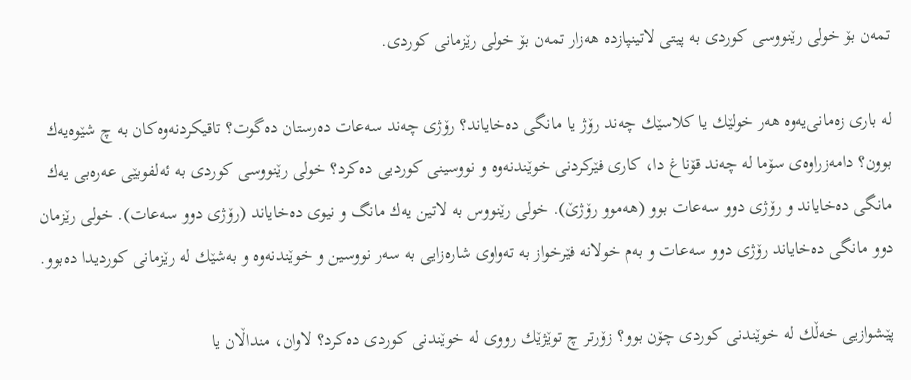تمه‌ن بۆ خولی‌ رێنووسی‌ كوردی‌ به‌ پیتی‌ لاتینپازده‌ هه‌زار تمه‌ن بۆ خولی‌ رێزمانی‌ كوردی‌.

له‌ باری‌ زه‌مانی‌یه‌وه‌ هه‌ر خولێك یا كلاسێك چه‌ند رۆژ یا مانگی‌ ده‌خایاند؟ رۆژی‌ چه‌ند سه‌عات ده‌رستان ده‌گوت؟ تاقیكردنه‌وه‌كان به‌ چ شێوه‌یه‌ك بوون؟ دامه‌زراوه‌ی‌ سۆما له‌ چه‌ند قۆناغ دا، كاری‌ فێركردنی‌ خوێندنه‌وه‌ و نووسینی‌ كوردیی‌ ده‌كرد؟ خولی‌ رێنووسی‌ كوردی‌ به‌ ئه‌لفوبێی‌ عه‌ره‌بی‌ یه‌ك مانگی‌ ده‌خایاند و رۆژی‌ دوو سه‌عات بوو (هه‌موو رۆژێ‌). خولی‌ رێنووس به‌ لاتین یه‌ك مانگ و نیوی‌ ده‌خایاند (رۆژی‌ دوو سه‌عات). خولی‌ رێزمان دوو مانگی‌ ده‌خایاند رۆژی‌ دوو سه‌عات و به‌م خولانه‌ فێرخواز به‌ ته‌واوی‌ شاره‌زایی‌ به‌ سه‌ر نووسین و خوێندنه‌وه‌ و به‌شێك له‌ رێزمانی‌ كوردیدا ده‌بوو.

پێشوازیی‌ خه‌ڵك له‌ خوێندنی‌ كوردی‌ چۆن بوو؟ زۆرتر چ توێژێك رووی‌ له‌ خوێندنی‌ كوردی‌ ده‌كرد؟ لاوان، منداڵان یا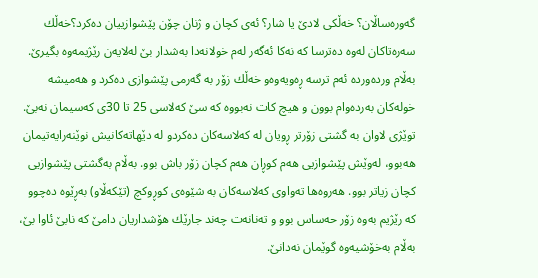گه‌وره‌ساڵان؟ خه‌ڵكی‌ لادێ‌ یا شار؟ ئه‌ی‌ كچان و ژنان چۆن پێشوازییان ده‌كرد؟خه‌ڵك سه‌ره‌تاكان له‌وه‌ ده‌ترسا كه‌ نه‌كا ئه‌گه‌ر له‌م خولانه‌دا به‌شدار بێ‌ له‌لایه‌ن رێژیمه‌وه‌ بگیرێ‌. به‌ڵام ورده‌ورده‌ ئه‌م ترسه‌ ڕه‌ویه‌وه‌و خه‌ڵك زۆر به‌ گه‌رمی‌ پێشوازی‌ ده‌كرد و هه‌میشه‌ خوله‌كان به‌رده‌وام بوون و هیچ كات نه‌بووه‌ كه‌ سێ‌ كه‌لاسی‌ 25 تا 30ی‌ كه‌سیمان نه‌بێ‌. توێژی‌ لاوان به‌ گشتی‌ زۆرتر ڕویان له‌ كه‌لاسه‌كان ده‌كردو له‌ دێهاته‌كانیش نوێنه‌رایه‌تیمان هه‌بوو، له‌وێش پێشوازیی‌ هه‌م كوڕان هه‌م كچان زۆر باش بوو. به‌ڵام به‌گشتی‌ پێشوازیی‌ كچان زیاتر بوو. هه‌روه‌ها ته‌واوی‌ كه‌لاسه‌كان به‌ شێوه‌ی‌ كوڕوكچ (تێكه‌ڵاو) به‌ڕێوه‌ ده‌چوو كه‌ رێژیم به‌وه‌ زۆر حه‌ساس بوو و ته‌نانه‌ت چه‌ند جارێك هۆشداریان دامێ‌ كه‌ نابێ‌ ئاوا بێ‌، به‌ڵام به‌خۆشیه‌وه‌ گوێمان نه‌دانێ‌.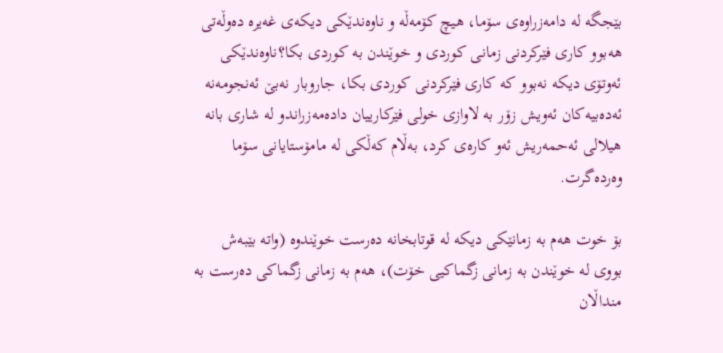بێجگه‌ له‌ دامه‌زراوه‌ی‌ سۆما، هیچ كۆمه‌ڵه‌ و ناوه‌ندێكی‌ دیكه‌ی‌ غه‌یره‌ ده‌وڵه‌تی‌ هه‌بوو كاری‌ فێركردنی‌ زمانی‌ كوردی‌ و خوێندن به‌ كوردی‌ بكا؟ناوه‌ندێكی‌ ئه‌وتۆی‌ دیكه‌ نه‌بوو كه‌ كاری‌ فێركردنی‌ كوردی‌ بكا، جاروبار نه‌بێ‌ ئه‌نجومه‌نه‌ ئه‌ده‌بیه‌كان ئه‌ویش زۆر به‌ لاوازی‌ خولی‌ فێركارییان داده‌مه‌زراندو له‌ شاری‌ بانه‌ هیلالی‌ ئه‌حمه‌ریش ئه‌و كاره‌ی‌ كرد، به‌ڵام كه‌ڵكی‌ له‌ مامۆستایانی‌ سۆما وه‌رده‌گرت.

بۆ خوت هه‌م به‌ زمانێكی‌ دیكه‌ له‌ قوتابخانه‌ ده‌رست خوێندوه‌ (واته‌ بێبه‌ش بووی‌ له‌ خوێندن به‌ زمانی‌ زگماكیی‌ خۆت)، هه‌م به‌ زمانی‌ زگماكی‌ ده‌رست به‌ منداڵان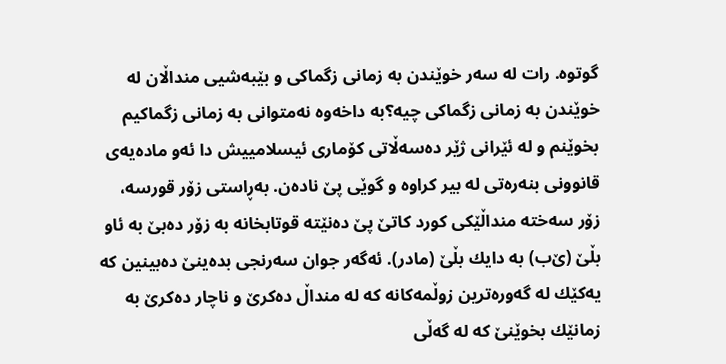گوتوه‌. رات له‌ سه‌ر خوێندن به‌ زمانی‌ زگماكی‌ و بێبه‌شیی‌ منداڵان له‌ خوێندن به‌ زمانی‌ زگماكی‌ چیه‌؟به‌ داخه‌وه‌ نه‌متوانی‌ به‌ زمانی‌ زگماكیم بخوێنم و له‌ ئێرانی‌ ژێر ده‌سه‌ڵاتی‌ كۆماری‌ ئیسلامییش دا ئه‌و ماده‌یه‌ی‌ قانوونی‌ بنه‌ره‌تی‌ له‌ بیر كراوه‌ و گوێی‌ پێ‌ ناده‌ن. به‌ڕاستی‌ زۆر قورسه‌، زۆر سه‌خته‌ منداڵێكی‌ كورد كاتێ‌ پێ‌ ده‌نێته‌ قوتابخانه‌ به‌ زۆر ده‌بێ‌ به‌ ئاو بڵێ‌ (ێ‌ب) به‌ دایك بڵێ‌ (مادر). ئه‌گه‌ر جوان سه‌رنجی‌ بده‌ینێ‌ ده‌بینین كه‌ یه‌كێك له‌ گه‌وره‌ترین زوڵمه‌كانه‌ كه‌ له‌ منداڵ ده‌كرێ‌ و ناچار ده‌كرێ‌ به‌ زمانێك بخوێنێ‌ كه‌ له‌ گه‌ڵی‌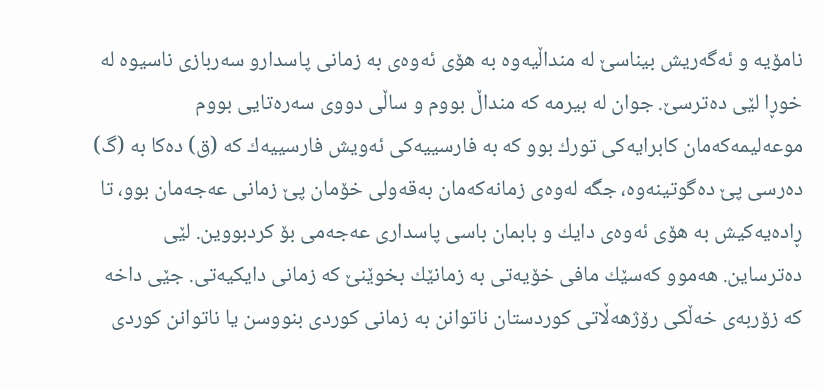نامۆیه‌ و ئه‌گه‌ریش بیناسێ‌ له‌ منداڵیه‌وه‌ به‌ هۆی‌ ئه‌وه‌ی‌ به‌ زمانی‌ پاسدارو سه‌ربازی‌ ناسیوه‌ له‌ خوڕا لێی‌ ده‌ترسێ‌. جوان له‌ بیرمه‌ كه‌ منداڵ بووم و ساڵی‌ دووی‌ سه‌ره‌تایی‌ بووم موعه‌لیمه‌كه‌مان كابرایه‌كی‌ تورك بوو كه‌ به‌ فارسییه‌كی‌ ئه‌ویش فارسییه‌ك كه‌ (ق) ده‌كا به‌ (گ) ده‌رسی‌ پێ‌ ده‌گوتینه‌وه‌، جگه‌ له‌وه‌ی‌ زمانه‌كه‌مان به‌قه‌ولی‌ خۆمان پێ‌ زمانی‌ عه‌جه‌مان بوو، تا ڕاده‌یه‌كیش به‌ هۆی‌ ئه‌وه‌ی‌ دایك و بابمان باسی‌ پاسداری‌ عه‌جه‌می‌ بۆ كردبووین. لێی‌ ده‌ترساین. هه‌موو كه‌سێك مافی‌ خۆیه‌تی‌ به‌ زمانێك بخوێنێ‌ كه‌ زمانی‌ دایكیه‌تی‌. جێی‌ داخه‌ كه‌ زۆربه‌ی‌ خه‌ڵكی‌ رۆژهه‌ڵاتی‌ كوردستان ناتوانن به‌ زمانی‌ كوردی‌ بنووسن یا ناتوانن كوردی‌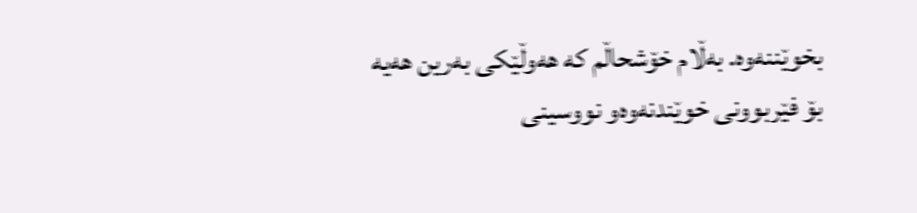بخوێننه‌وه‌. به‌ڵام خۆشحاڵم كه‌ هه‌وڵێكی‌ به‌رین هه‌یه‌ بۆ فێربوونی‌ خوێندنه‌وه‌و نووسینی‌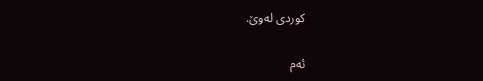كوردی‌ له‌وێ‌.

ئه‌م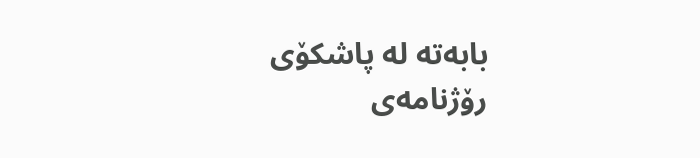بابه‌ته‌ له‌ پاشکۆی رۆژنامه‌ی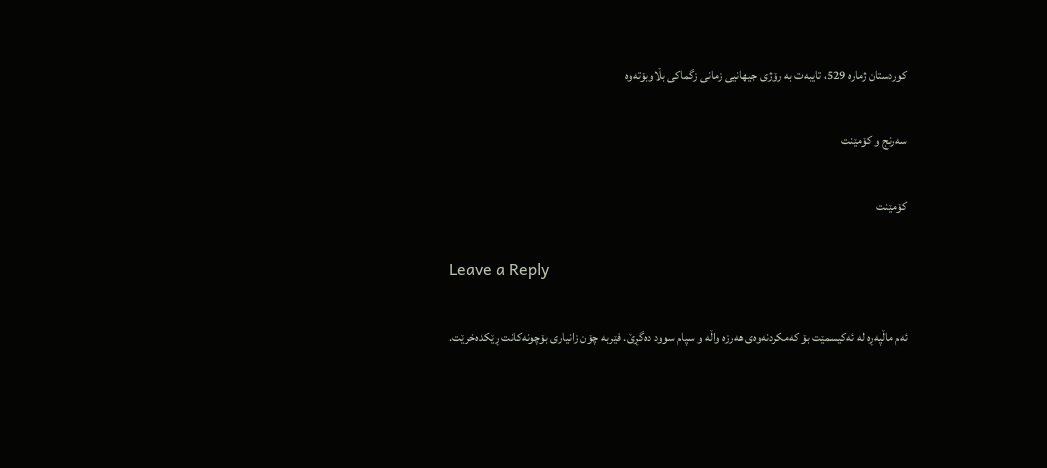کوردستان ژماره‌ 529، تایبه‌ت به رۆژی جیهانیی زمانی زگماکی بڵاوبۆته‌وه‌‌

سه‌رنج و كۆمێنت

كۆمێنت

Leave a Reply

ئەم ماڵپەڕە لە ئەکیسمێت بۆ کەمکردنەوەی هەرزە واڵە و سپام سوود دەگڕێ. فێربە چۆن زانیاری بۆچونەکانت ڕێکدەخرێت.